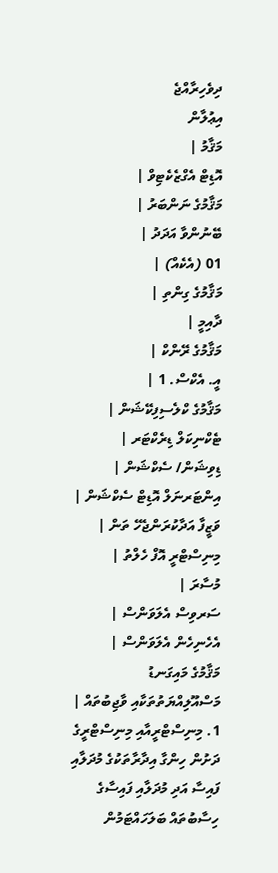ދިވެހިރާއްޖެ
އިޢުލާން
މަޤާމު |
އޮޑިޓް އެގްޒެކެޓިވް |
މަޤާމުގެ ނަންބަރު |
ބޭނުންވާ އަދަދު |
01 (އެކެއް) |
މަޤާމުގެ ގިންތި |
ދާއިމީ |
މަޤާމުގެ ރޭންކް |
އީ. އެކްސް. 1 |
މަޤާމުގެ ކްލެސިފިކޭޝަން |
ޓެކްނިކަލް ޑިރެކްޓަރ |
ޑިވިޝަން/ ސެކްޝަން |
އިންޓަރނަލް އޮޑިޓް ސެކްޝަން |
ވަޒީފާ އަދާކުރަންޖެހޭ ތަން |
މިނިސްޓްރީ އޮފް ހެލްތު |
މުސާރަ |
ސަރވިސް އެލަވަންސް |
އެހެނިހެން އެލަވަންސް |
މަޤާމުގެ މައިގަނޑު މަސްއޫލިއްޔަތުތަކާއި ވާޖިބުތައް |
1. މިނިސްޓްރީއާއި މިނިސްޓްރީގެ ދަށުން ހިންގާ އިދާރާތަކުގެ މުދަލާއި ފައިސާ އަދި މުދަލާއި ފައިސާގެ ހިސާބުތައް ބަލަހައްޓަމުން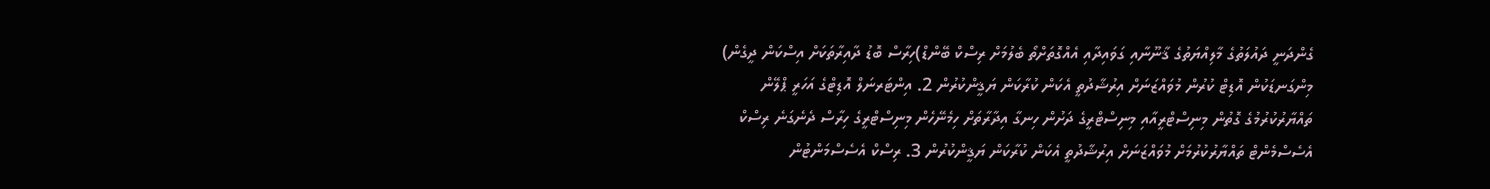ގެންދަނީ ދައުލަތުގެ މާލިއްޔަތުގެ ޤާނޫނާއި ގަވައިދާއި އެއްގޮތަށްތޯ ބެލުމަށް ރިސްކް ބޭންޑް)ހިރާސް ބޮޑު ދާއިރާތަކަށް އިސްކަން ދީގެން) މިންގަނޑަކުން އޮޑިޓް ކުރުން މުވައްޒަނަށް އިރުޝާދުތީ އެކަން ކުރާކަން ޔަޤީންކުރުން 2. އިންޓަރނަލް އޮޑިޓްގެ އަހަރީ ޕްލޭން ތައްޔާރުކުރުމުގެ ގޮތުން މިނިސްޓްރީއާއި މިނިސްޓްރީގެ ދަށުން ހިނގާ އިދާރާތަށް ހިމެނޭހެން މިނިސްޓްރީގެ ހިރާސް ދެނެގަނެ ރިސްކް އެސެސްމެންޓް ތައްޔާރުކުރުމަށް މުވައްޒަނަށް އިރުޝާދުތީ އެކަން ކުރާކަން ޔަޤީންކުރުން 3. ރިސްކް އެސެސްމަންޓުން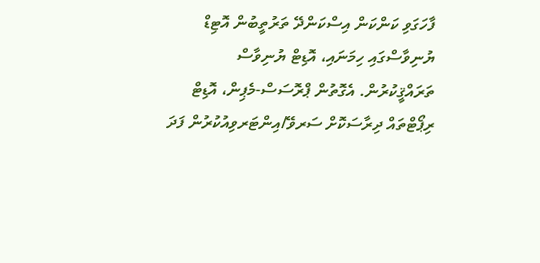ފާހަގަވި ކަންކަން އިސްކަންދޭ ތަރުތީބުން އޮޓިޑް ޔުނިވާސްގައި ހިމަނައި، އޮޑިޓް ޔުނިވާސް ތަރައްޤީކުރުން. އެގޮތުން ޕްރޮސަސް-މެޕިން، އޮޑިޓް ރިޕޯޓްތައް ދިރާސަކޮށް ސަރވޭ/އިންޓަރވިއުކުރުން ފަދަ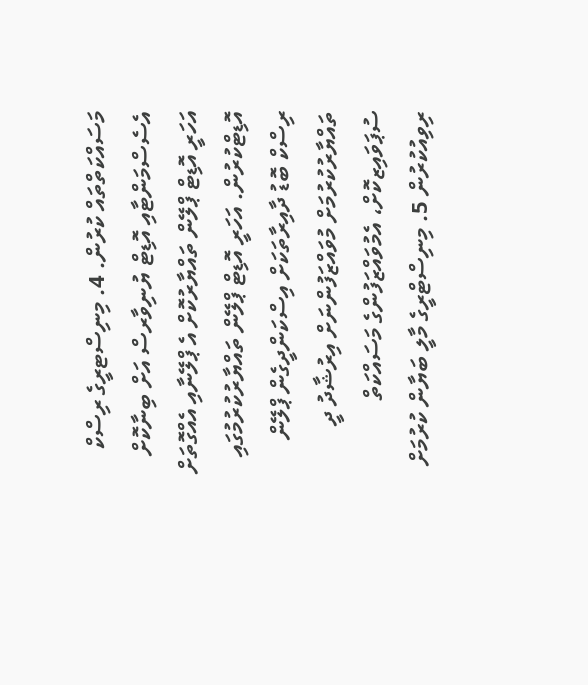މަސައްކަތްތައް ކުރުން. 4. މިނިސްޓރީގެ ރިސްކް އެސެސްމަންޓާއި އޮޑިޓް ޔުނިވާރސް އަށް ބިނާކޮށް އަހަރީ އޮޑިޓް ޕްލޭން ތައްޔާރުކޮށް އެ ޕްލޭނާއި އެއްގޮތަށް އޮޑިޓްކުރުން. އަހަރީ އޮޑިޓް ޕްލޭން ތައްޔާރުކުރުމުގައި ރިސްކް ބޮޑު ދާއިރާތަކަށް އިސްކަންދީގެން ޕްލޭން ތައްޔާރުކުރުމަށް މުވައްޒަފުންނަށް އިރުޝާދު ދީ ސުޕަވައިޒކޮށް، އެމުވައްޒަފުންގެ މަސައްކަތް ރިވިއުކުރުން 5. މިނިސްޓްރީގެ މާލީ ބަޔާން ކުރުމަށް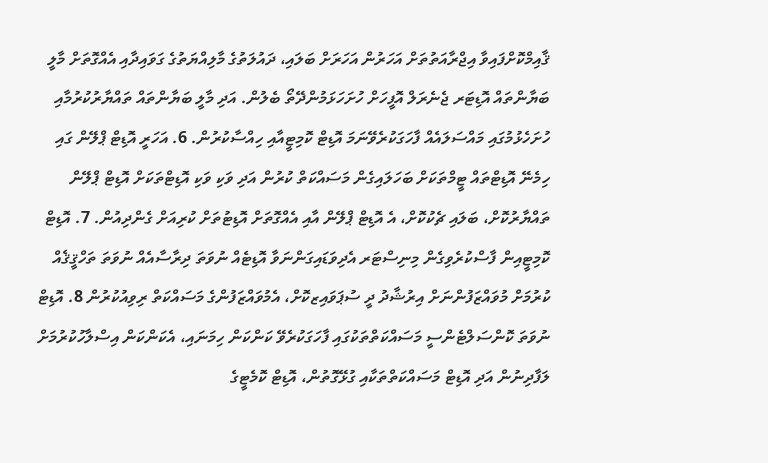ޤާއިމްކޮށްފައިވާ އިޖްރާއަތުތަށް އަހަރުން އަހަރަށް ބަލައި، ދައުލަތުގެ މާލިއްޔަތުގެ ގަވައިދާއި އެއްގޮތަށް މާލީ ބަޔާންތައް އޮޑިޓަރ ޖެނެރަލް އޮފީހަށް ހުށަހަޅަމުންދޭތޯ ބެލުން. އަދި މާލީ ބަޔާންތައް ތައްޔާރުކުރުމާއި ހުށަހެޅުމުގައި މައްސަލައެއް ފާހަގަކުރެވޭނަމަ އޮޑިޓް ކޮމިޓީއާއި ހިއްސާކުރުން. 6. އަހަރީ އޮޑިޓް ޕްލޭން ގައި ހިމެނޭ އޮޑިޓްތައް ޓީމްތަކަށް ބަހަލައިގެން މަސައްކަތް ކުރުން އަދި ވަކި ވަކި އޮޑިޓްތަކަށް އޮޑިޓް ޕްލޭން ތައްޔާރުކޮށް، ބަލައި ޗެކުކޮށް، އެ އޮޑިޓް ޕްލޭން އާއި އެއްގޮތަށް އޮޑިޓުތަށް ކުރިއަށް ގެންދިއުން. 7. އޮޑިޓް ކޮމިޓީއިން ފާސްކުރެވިގެން މިނިސްޓަރ އެދިވަޑައިގަންނަވާ އޮޑިޓެއް ނުވަތަ ދިރާސާއެއް ނުވަތަ ތަހްޤީޤެއް ކުރުމަށް މުވައްޒަފުންނަށް އިރުޝާދު ދީ ސުޕަވައިޒކޮށް، އެމުވައްޒަފުންގެ މަސައްކަތް ރިވިއުކުރުން 8. އޮޑިޓް ނުވަތަ ކޮންސަލްޓެންސީ މަސައްކަތްތަކުގައި ފާހަގަކުރެވޭ ކަންކަން ހިމަނައި، އެކަންކަން އިސްލާހުކުރުމަށް ލަފާދިނުން އަދި އޮޑިޓް މަސައްކަތްތަކާއި ގުޅޭގޮތުން، އޮޑިޓް ކޮމެޓީގެ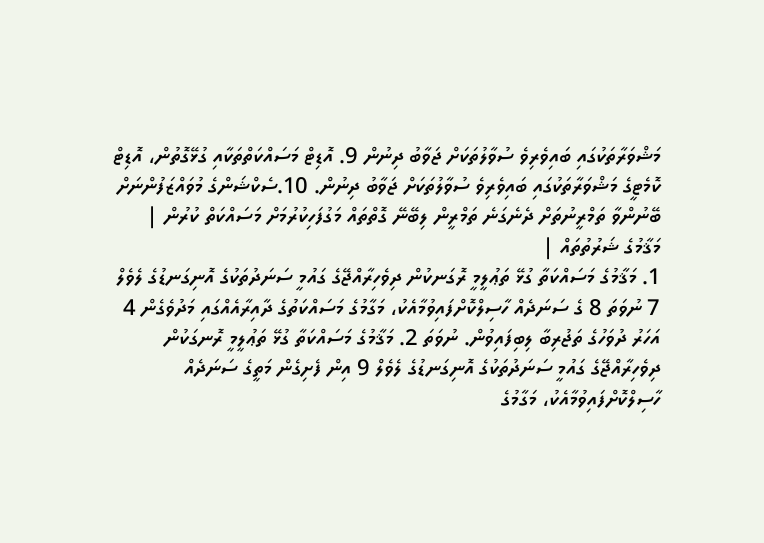މަޝްވަރާތަކުގައި ބައިވެރިވެ ސުވާލުތަކަށް ޖަވާބު ދިނުން 9. އޮޑިޓް މަސައްކަތްތަކާއި ގުޅޭގޮތުން، އޮޑިޓް ކޮމެޓީގެ މަޝްވަރާތަކުގައި ބައިވެރިވެ ސުވާލުތަކަށް ޖަވާބު ދިނުން. 10.ސެކްޝަންގެ މުވައްޒަފުންނަށް ބޭނުންވާ ތަމްރީނުތަށް ދެނެގަނެ ތަމްރީން ލިބޭނޭ ގޮތްތައް މަގުފަހިކުރުމަށް މަސައްކަތް ކުރުން |
މަޤާމުގެ ޝަރުތުތައް |
1. މަޤާމުގެ މަސައްކަތާ ގުޅޭ ތަޢުލީމީ ރޮގަނކުން ދިވެހިރާއްޖޭގެ ގައުމީ ސަނަދުތަކުގެ އޮނިގަނޑުގެ ލެވެލް 7 ނުވަތަ 8 ގެ ސަނަދެއް ހާސިލްކޮށްފައިވުމާއެކު، މަގާމުގެ މަސައްކަތުގެ ދާއިރާއެއްގައި މަދުވެގެން 4 އަހަރު ދުވަހުގެ ތަޖުރިބާ ލިބިފައިވުން. ނުވަތަ 2. މަޤާމުގެ މަސައްކަތާ ގުޅޭ ތަޢުލީމީ ރޮނގަކުން ދިވެހިރާއްޖޭގެ ގައުމީ ސަނަދުތަކުގެ އޮނިގަނޑުގެ ލެވެލް 9 އިން ފެށިގެން މަތީގެ ސަނަދެއް ހާސިލްކޮށްފައިވުމާއެކު، މަގާމުގެ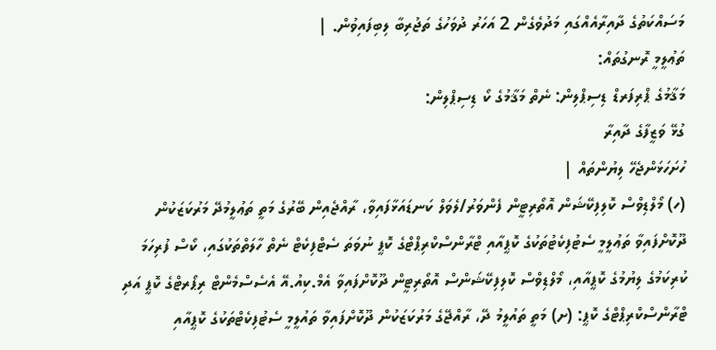މަސައްކަތުގެ ދާއިރާއެއްގައި މަދުވެގެން 2 އަހަރު ދުވަހުގެ ތަޖުރިބާ ލިބިފައިވުން. |
ތަޢުލީމީ ރޮނގުތައް:
މަޤާމުގެ ޕްރިފަރޑް ޑިސިޕްލިން: ނެތް މަޤާމުގެ ކޯ ޑިސިޕްލިން:
ގުޅޭ ވަޒީފާގެ ދާއިރާ
ހުށަހަޅަންޖެހޭ ލިޔުންތައް |
(ހ) މޯލްޑިވްސް ކޮލިފިކޭޝަން އޮތޯރިޓީން ފެންވަރު/ލެވަލް ކަނޑައަޅާފައިވާ، ރާއްޖެއިން ބޭރުގެ މަތީ ތަޢުލީމުދޭ މަރުކަޒަކުން ދޫކޮށްފައިވާ ތަޢުލީމީ ސެޓުފިކެޓުތަކުގެ ކޮޕީއާއި ޓްރާންސްކްރިޕްޓްގެ ކޮޕީ ނުވަތަ ސެޓްފިކެޓް ނެތް ހާލަތްތަކުގައި، ކޯސް ފުރިހަމަ ކުރިކަމުގެ ލިޔުމުގެ ކޮޕީއާއި، މޯލްޑިވްސް ކޮލިފިކޭޝަންސް އޮތޯރިޓީން ދޫކޮށްފައިވާ އެމް.ކިއު.އޭ އެސެސްމެންޓް ރިޕޯރޓްގެ ކޮޕީ އަދި ޓްރާންސްކްރިޕްޓްގެ ކޮޕީ: (ށ) މަތީ ތައުލީމު ދޭ، ރާއްޖޭގެ މަރުކަޒަކުން ދޫކޮށްފައިވާ ތައުލީމީ ސެޓުފިކެޓްތަކުގެ ކޮޕީއާއި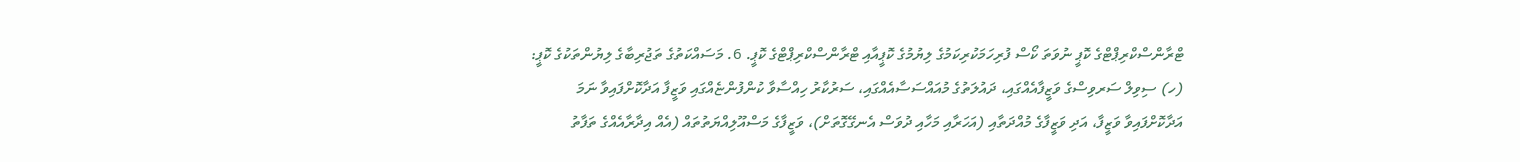ޓްރާންސްކްރިޕްޓްގެ ކޮޕީ ނުވަތަ ކޯސް ފުރިހަމަކުރިކަމުގެ ލިޔުމުގެ ކޮޕީއާއި ޓްރާންސްކްރިޕްޓްގެ ކޮޕީ. 6. މަސައްކަތުގެ ތަޖުރިބާގެ ލިޔުންތަކުގެ ކޮޕީ: (ހ) ސިވިލް ސަރވިސްގެ ވަޒީފާއެއްގައި، ދައުލަތުގެ މުއައްސަސާއެއްގައި، ސަރުކާރު ހިއްސާވާ ކުންފުންޏެއްގައި ވަޒީފާ އަދާކޮށްފައިވާ ނަމަ އަދާކޮށްފައިވާ ވަޒީފާ، އަދި ވަޒީފާގެ މުއްދަތާއި (އަހަރާއި މަހާއި ދުވަސް އެނގޭގޮތަށް)، ވަޒީފާގެ މަސްއޫލިއްޔަތުތައް (އެއް އިދާރާއެއްގެ ތަފާތު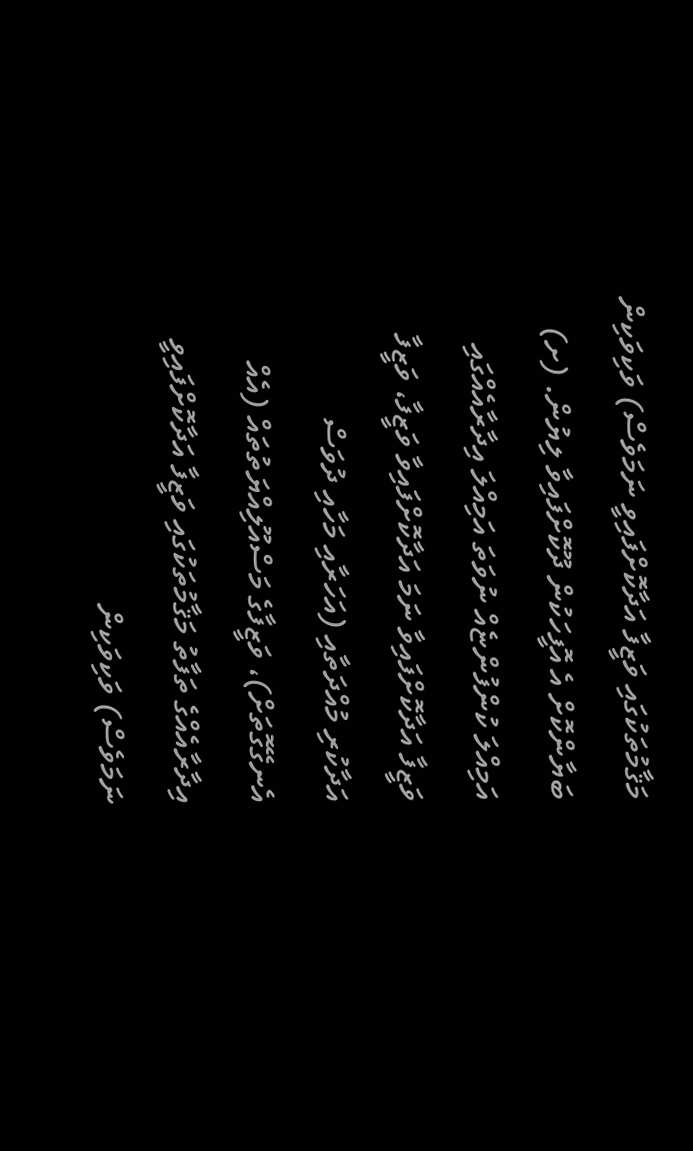މަޤާމުތަކުގައި ވަޒީފާ އަދާކޮށްފައިވީ ނަމަވެސް) ވަކިވަކިން ބަޔާންކޮށް އެ އޮފީހަކުން ދޫކޮށްފައިވާ ލިޔުން. (ށ) އަމިއްލަ ކުންފުންޏެއް ނުވަތަ އަމިއްލަ އިދާރާއެއްގައި ވަޒީފާ އަދާކޮށްފައިވާ ނަމަ އަދާކޮށްފައިވާ ވަޒީފާ، ވަޒީފާ އަދާކުރި މުއްދަތާއި (އަހަރާއި މަހާއި ދުވަސް އެނގޭގޮތަށް)، ވަޒީފާގެ މަސްއޫލިއްޔަތުތައް (އެއް އިދާރާއެއްގެ ތަފާތު މަޤާމުތަކުގައި ވަޒީފާ އަދާކޮށްފައިވީ ނަމަވެސް) ވަކިވަކިން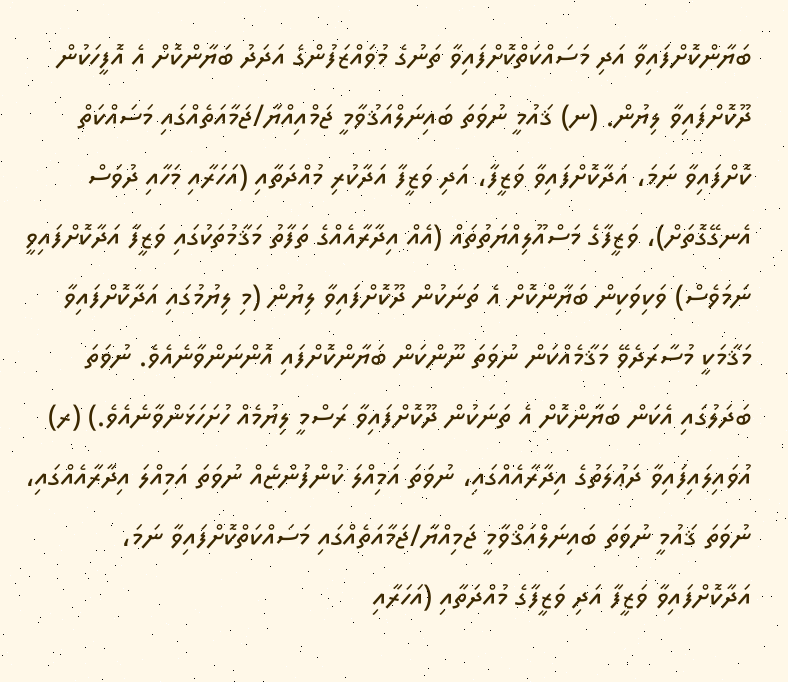ބަޔާންކޮށްފައިވާ އަދި މަސައްކަތްކޮށްފައިވާ ތަނުގެ މުވައްޒަފުންގެ އަދަދު ބަޔާންކޮށް އެ އޮފީހަކުން ދޫކޮށްފައިވާ ލިޔުން. (ނ) ޤައުމީ ނުވަތަ ބައިނަލްއަޤުވާމީ ޖަމްއިއްޔާ/ޖަމާއަތެއްގައި މަސައްކަތް ކޮށްފައިވާ ނަމަ، އަދާކޮށްފައިވާ ވަޒީފާ، އަދި ވަޒީފާ އަދާކުރި މުއްދަތާއި (އަހަރާއި މަހާއި ދުވަސް އެނގޭގޮތަށް)، ވަޒީފާގެ މަސްއޫލިއްޔަތުތައް (އެއް އިދާރާއެއްގެ ތަފާތު މަޤާމުތަކުގައި ވަޒީފާ އަދާކޮށްފައިވީ ނަމަވެސް) ވަކިވަކިން ބަޔާންކޮށް އެ ތަނަކުން ދޫކޮށްފައިވާ ލިޔުން (މި ލިޔުމުގައި އަދާކޮށްފައިވާ މަޤާމަކީ މުސާރަދެވޭ މަޤާމެއްކަން ނުވަތަ ނޫންކަން ބަޔާންކޮށްފައި އޮންނަންވާނެއެވެ. ނުވަތަ ބަދަލުގައި އެކަން ބަޔާންކޮށް އެ ތަނަކުން ދޫކޮށްފައިވާ ރަސްމީ ލިޔުމެއް ހުށަހަޅަންވާނެއެވެ.) (ރ) އުވައިލައިފައިވާ ދަޢުލަތުގެ އިދާރާއެއްގައި، ނުވަތަ އަމިއްލަ ކުންފުންޏެއް ނުވަތަ އަމިއްލަ އިދާރާއެއްގައި، ނުވަތަ ޤައުމީ ނުވަތަ ބައިނަލްއަޤްވާމީ ޖަމިއްޔާ/ޖަމާއަތެއްގައި މަސައްކަތްކޮށްފައިވާ ނަމަ، އަދާކޮށްފައިވާ ވަޒީފާ އަދި ވަޒީފާގެ މުއްދަތާއި (އަހަރާއި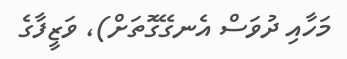މަހާއި ދުވަސް އެނގޭގޮތަށް)، ވަޒީފާގެ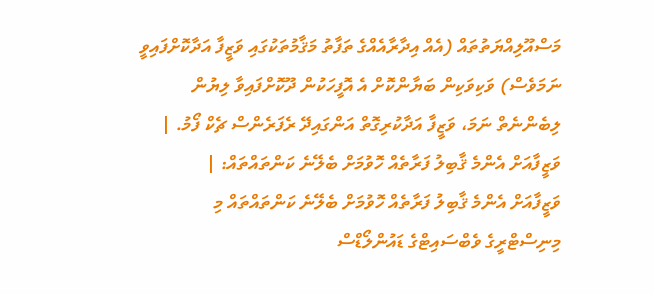މަސްއޫލިއްޔަތުތައް (އެއް އިދާރާއެއްގެ ތަފާތު މަޤާމުތަކުގައި ވަޒީފާ އަދާކޮށްފައިވީ ނަމަވެސް) ވަކިވަކިން ބަޔާންކޮށް އެ އޮފީހަކުން ދޫކޮށްފައިވާ ލިޔުން ލިބެންނެތް ނަމަ، ވަޒީފާ އަދާކުރިގޮތް އަންގައިދޭ ރެފަރެންސް ޗެކް ފޯމު. |
ވަޒީފާއަށް އެންމެ ޤާބިލު ފަރާތެއް ހޮވުމަށް ބެލޭނެ ކަންތައްތައް: |
ވަޒީފާއަށް އެންމެ ޤާބިލު ފަރާތެއް ހޮވުމަށް ބެލޭނެ ކަންތައްތައް މި މިނިސްޓްރީގެ ވެބްސައިޓްގެ ޑައުންލޯޑްސް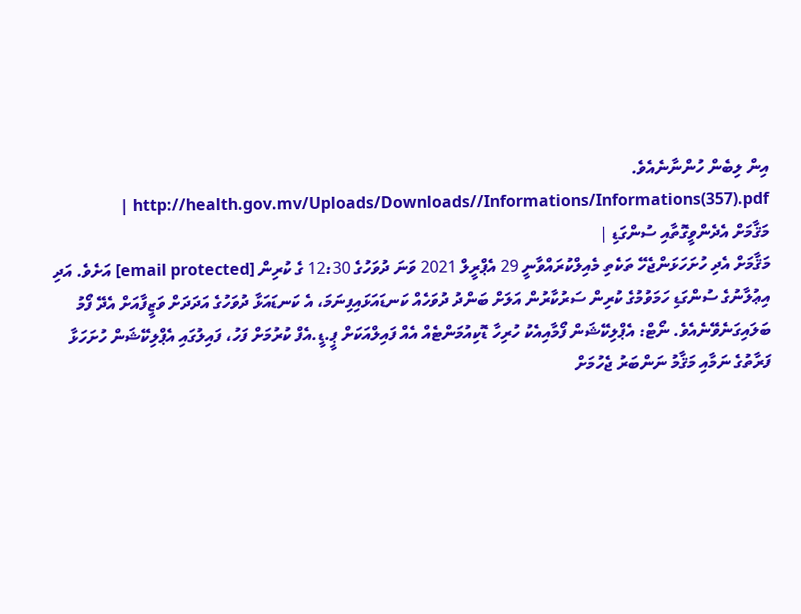އިން ލިބެން ހުންނާނެއެވެ. http://health.gov.mv/Uploads/Downloads//Informations/Informations(357).pdf |
މަޤާމަށް އެދެންވީގޮތާއި ސުންގަޑި |
މަޤާމަށް އެދި ހުށަހަޅަންޖެހޭ ތަކެތި މެއިލްކުރައްވާނީ 29 އެޕްރީލް 2021 ވަނަ ދުވަހުގެ 12:30 ގެ ކުރިން [email protected] އަށެވެ. އަދި އިޢުލާނުގެ ސުންގަޑި ހަމަވުމުގެ ކުރިން ސަރުކާރުން އަލަށް ބަންދު ދުވަހެއް ކަނޑައަޅައިފިނަމަ، އެ ކަނޑައަޅާ ދުވަހުގެ އަދަދަށް ވަޒީފާއަށް އެދޭ ފޯމު ބަލައިގަނެވޭނެއެވެ. ނޯޓް: އެޕްލިކޭޝަން ފޯމާއިއެކު ހުރިހާ ޑޮކިއުމަންޓެއް އެއް ފައިލްއަކަށް ޕީ.ޑީ.އެފް ކުރުމަށް ފަހު، ފައިލުގައި އެޕްލިކޭޝަން ހުށަހަޅާ ފަރާތުގެ ނަމާއި މަޤާމު ނަންބަރު ޖެހުމަށް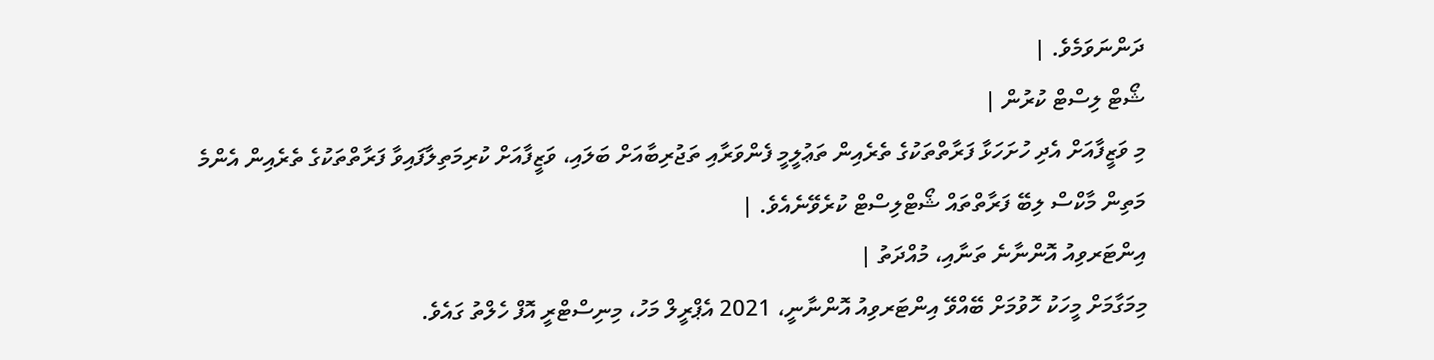ދަންނަވަމެވެ. |
ޝޯޓް ލިސްޓް ކުރުން |
މި ވަޒީފާއަށް އެދި ހުށަހަޅާ ފަރާތްތަކުގެ ތެރެއިން ތަޢުލީމީ ފެންވަރާއި ތަޖުރިބާއަށް ބަލައި، ވަޒީފާއަށް ކުރިމަތިލާފައިވާ ފަރާތްތަކުގެ ތެރެއިން އެންމެ މަތިން މާކްސް ލިބޭ ފަރާތްތައް ޝޯޓްލިސްޓް ކުރެވޭނެއެވެ. |
އިންޓަރވިއު އޮންނާނެ ތަނާއި، މުއްދަތު |
މިމަގާމަށް މީހަކު ހޮވުމަށް ބޭއްވޭ އިންޓަރވިއު އޮންނާނީ، 2021 އެޕްރީލް މަހު، މިނިސްޓްރީ އޮފް ހެލްތު ގައެވެ.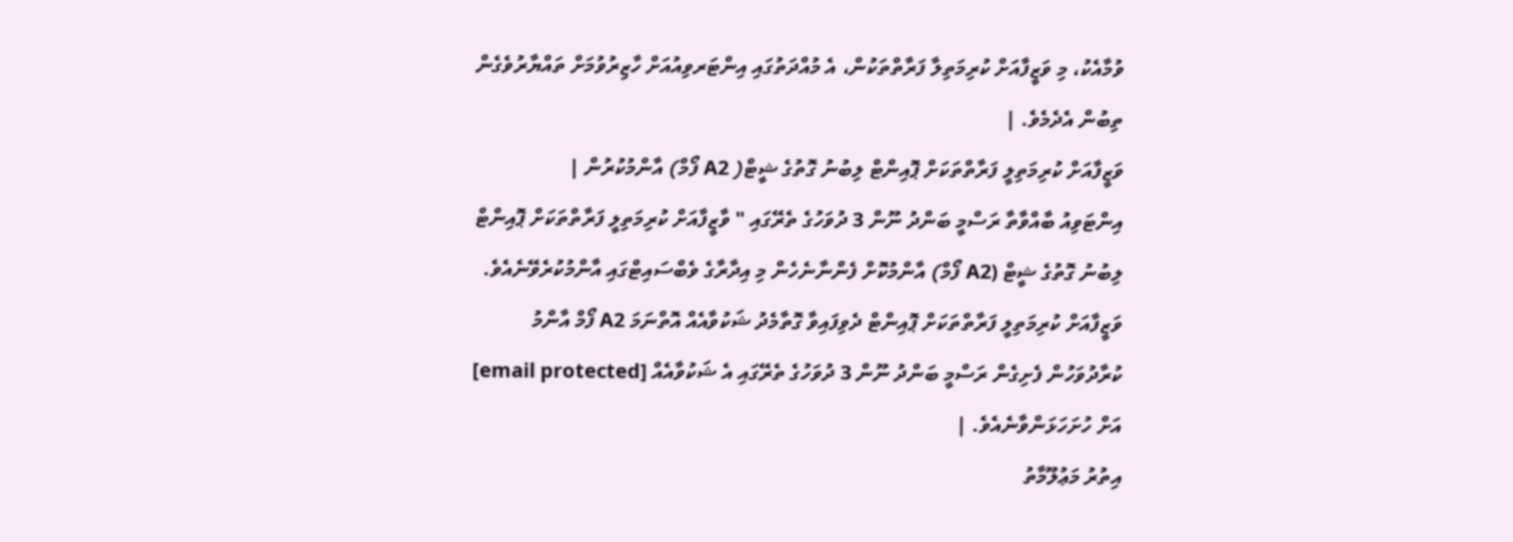ވުމާއެކު، މި ވަޒީފާއަށް ކުރިމަތިލާ ފަރާތްތަކުން، އެ މުއްދަތުގައި އިންޓަރވިއުއަށް ހާޒިރުވުމަށް ތައްޔާރުވެގެން ތިބުން އެދެމެވެ. |
ވަޒީފާއަށް ކުރިމަތިލީ ފަރާތްތަކަށް ޕޮއިންޓް ލިބުނު ގޮތުގެ ޝީޓް( A2 ފޯމް) އާންމުކުރުން |
އިންޓަވިއު ބާއްވާތާ ރަސްމީ ބަންދު ނޫން 3 ދުވަހުގެ ތެރޭގައި " ވާޒީފާއަށް ކުރިމަތިލީ ފަރާތްތަކަށް ޕޮއިންޓް ލިބުނު ގޮތުގެ ޝީޓް (A2 ފޯމް) އާންމުކޮށް ފެންނާނެހެން މި އިދާރާގެ ވެބްސައިޓްގައި އާންމުކުރެވޭނެއެވެ. ވަޒީފާއަށް ކުރިމަތިލީ ފަރާތްތަކަށް ޕޮއިންޓް ދެވިފައިވާ ގޮތާމެދު ޝަކުވާއެއް އޮތްނަމަ A2 ފޯމް އާންމު ކުރާދުވަހުން ފެށިގެން ރަސްމީ ބަންދު ނޫން 3 ދުވަހުގެ ތެރޭގައި އެ ޝަކުވާއެއް [email protected] އަށް ހުށަހަޅަންވާނެއެވެ. |
އިތުރު މަޢުލޫމާތު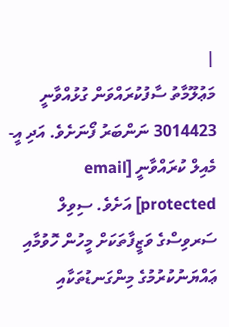|
މަޢުލޫމާތު ސާފުކުރައްވަން ގުޅުއްވާނީ 3014423 ނަންބަރު ފޯނަށެވެ. އަދި އީ-މެއިލް ކުރައްވާނީ [email protected] އަށެވެ. ސިވިލް ސަރވިސްގެ ވަޒީފާތަކަށް މީހުން ހޮވުމާއި ޢައްޔަނުކުރުމުގެ މިންގަނޑުތަކާއި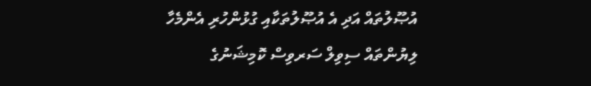އުޞޫލުތައް އަދި އެ އުޞޫލުތަކާއި ގުޅުންހުރި އެންމެހާ ލިޔުންތައް ސިވިލް ސަރވިސް ކޮމިޝަނުގެ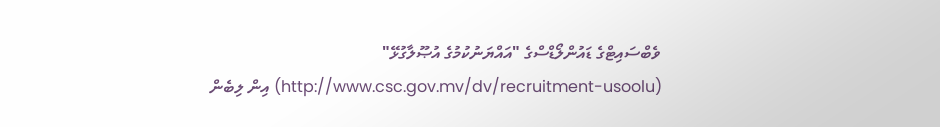ވެބްސައިޓްގެ ޑައުންލޯޑްސްގެ "އައްޔަނުކުމުގެ އުޞޫލާގުޅޭ" (http://www.csc.gov.mv/dv/recruitment-usoolu) އިން ލިބެން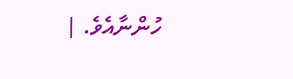ހުންނާއެވެ. |